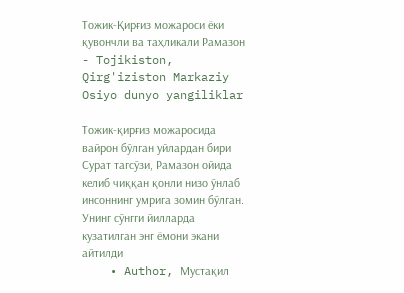Тожик-Қирғиз можароси ёки қувончли ва таҳликали Рамазон - Tojikiston, Qirg'iziston Markaziy Osiyo dunyo yangiliklar

Тожик-қирғиз можаросида вайрон бўлган уйлардан бири
Сурат тагсўзи, Рамазон ойида келиб чиққан қонли низо ўнлаб инсоннинг умрига зомин бўлган. Унинг сўнгги йилларда кузатилган энг ёмони экани айтилди
    • Author, Мустақил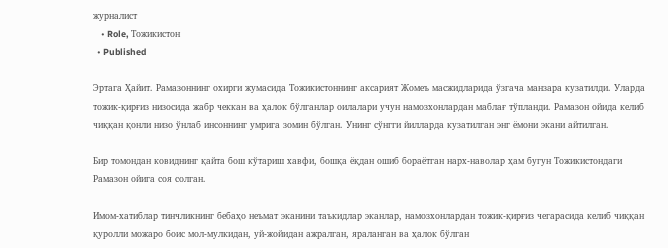журналист
    • Role, Тожикистон
  • Published

Эртага Ҳайит. Рамазоннинг охирги жумасида Тожикистоннинг аксарият Жомеъ масжидларида ўзгача манзара кузатилди. Уларда тожик-қирғиз низосида жабр чеккан ва ҳалок бўлганлар оилалари учун намозхонлардан маблағ тўпланди. Рамазон ойида келиб чиққан қонли низо ўнлаб инсоннинг умрига зомин бўлган. Унинг сўнгги йилларда кузатилган энг ёмони экани айтилган.

Бир томондан ковиднинг қайта бош кўтариш хавфи, бошқа ёқдан ошиб бораётган нарх-наволар ҳам бугун Тожикистондаги Рамазон ойига соя солган.

Имом-хатиблар тинчликнинг бебаҳо неъмат эканини таъкидлар эканлар, намозхонлардан тожик-қирғиз чегарасида келиб чиққан қуролли можаро боис мол-мулкидан, уй-жойидан ажралган, яраланган ва ҳалок бўлган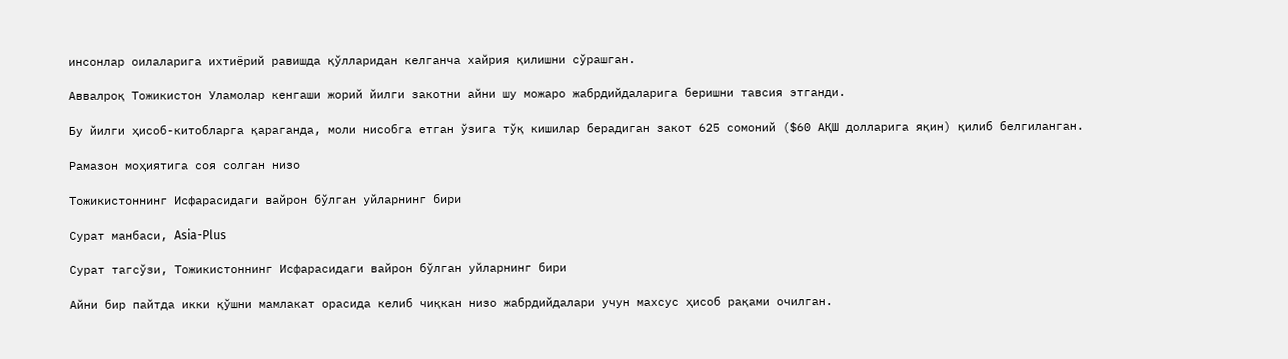инсонлар оилаларига ихтиёрий равишда қўлларидан келганча хайрия қилишни сўрашган.

Аввалроқ Тожикистон Уламолар кенгаши жорий йилги закотни айни шу можаро жабрдийдаларига беришни тавсия этганди.

Бу йилги ҳисоб-китобларга қараганда, моли нисобга етган ўзига тўқ кишилар берадиган закот 625 сомоний ($60 АҚШ долларига яқин) қилиб белгиланган.

Рамазон моҳиятига соя солган низо

Тожикистоннинг Исфарасидаги вайрон бўлган уйларнинг бири

Сурат манбаси, Asia-Plus

Сурат тагсўзи, Тожикистоннинг Исфарасидаги вайрон бўлган уйларнинг бири

Айни бир пайтда икки қўшни мамлакат орасида келиб чиқкан низо жабрдийдалари учун махсус ҳисоб рақами очилган.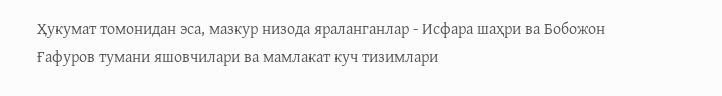Ҳукумат томонидан эса, мазкур низода яраланганлар - Исфара шаҳри ва Бобожон Ғафуров тумани яшовчилари ва мамлакат куч тизимлари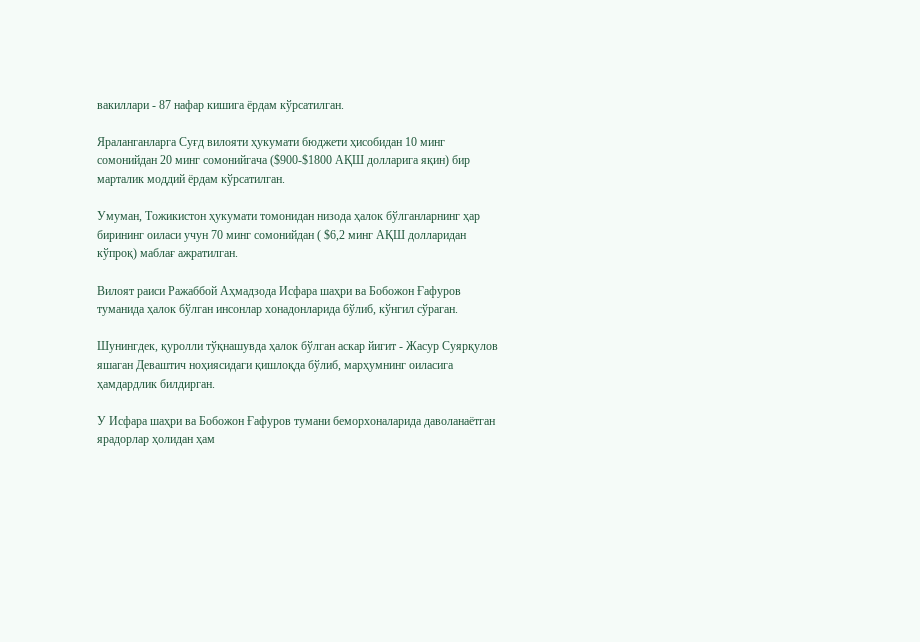вакиллари - 87 нафар кишига ёрдам кўрсатилган.

Яраланганларга Суғд вилояти ҳукумати бюджети ҳисобидан 10 минг сомонийдан 20 минг сомонийгача ($900-$1800 АҚШ долларига яқин) бир марталик моддий ёрдам кўрсатилган.

Умуман, Тожикистон ҳукумати томонидан низода ҳалок бўлганларнинг ҳар бирининг оиласи учун 70 минг сомонийдан ( $6,2 минг АҚШ долларидан кўпроқ) маблағ ажратилган.

Вилоят раиси Ражаббой Аҳмадзода Исфара шаҳри ва Бобожон Ғафуров туманида ҳалок бўлган инсонлар хонадонларида бўлиб, кўнгил сўраган.

Шунингдек, қуролли тўқнашувда ҳалок бўлган аскар йигит - Жасур Суярқулов яшаган Деваштич ноҳиясидаги қишлоқда бўлиб, марҳумнинг оиласига ҳамдардлик билдирган.

У Исфара шаҳри ва Бобожон Ғафуров тумани беморхоналарида даволанаётган ярадорлар ҳолидан ҳам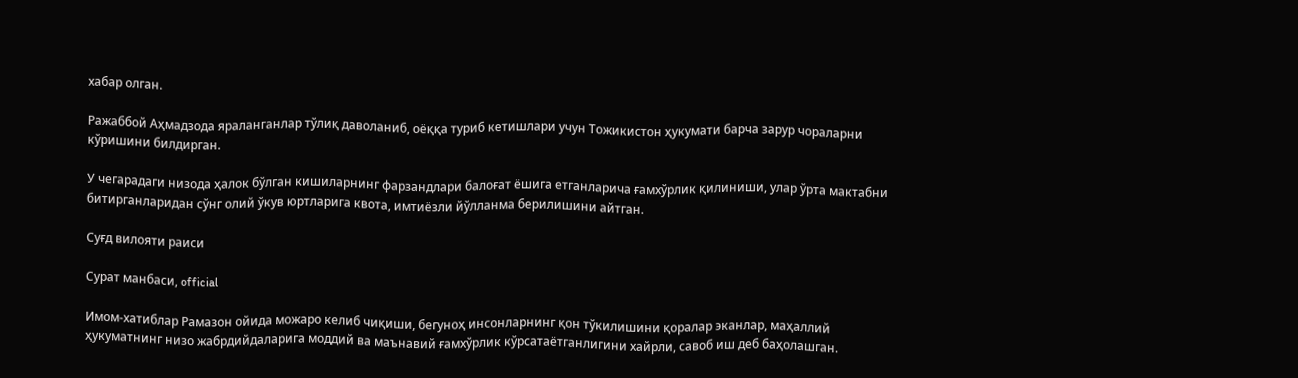хабар олган.

Ражаббой Аҳмадзода яраланганлар тўлиқ даволаниб, оёққа туриб кетишлари учун Тожикистон ҳукумати барча зарур чораларни кўришини билдирган.

У чегарадаги низода ҳалок бўлган кишиларнинг фарзандлари балоғат ёшига етганларича ғамхўрлик қилиниши, улар ўрта мактабни битирганларидан сўнг олий ўкув юртларига квота, имтиёзли йўлланма берилишини айтган.

Суғд вилояти раиси

Сурат манбаси, official

Имом-хатиблар Рамазон ойида можаро келиб чиқиши, бегуноҳ инсонларнинг қон тўкилишини қоралар эканлар, маҳаллий ҳукуматнинг низо жабрдийдаларига моддий ва маънавий ғамхўрлик кўрсатаётганлигини хайрли, савоб иш деб баҳолашган.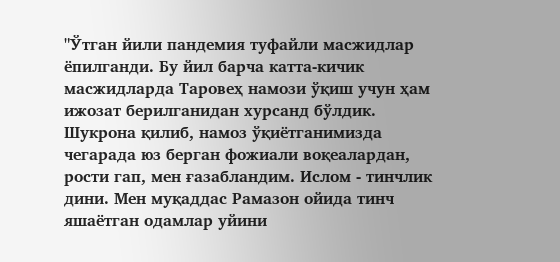"Ўтган йили пандемия туфайли масжидлар ёпилганди. Бу йил барча катта-кичик масжидларда Таровеҳ намози ўқиш учун ҳам ижозат берилганидан хурсанд бўлдик. Шукрона қилиб, намоз ўқиётганимизда чегарада юз берган фожиали воқеалардан, рости гап, мен ғазабландим. Ислом - тинчлик дини. Мен муқаддас Рамазон ойида тинч яшаётган одамлар уйини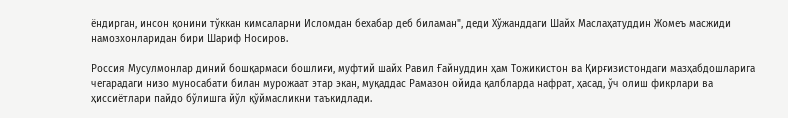ёндирган, инсон қонини тўккан кимсаларни Исломдан бехабар деб биламан", деди Хўжанддаги Шайх Маслаҳатуддин Жомеъ масжиди намозхонларидан бири Шариф Носиров.

Россия Мусулмонлар диний бошқармаси бошлиғи, муфтий шайх Равил Ғайнуддин ҳам Тожикистон ва Қирғизистондаги мазҳабдошларига чегарадаги низо муносабати билан мурожаат этар экан, муқаддас Рамазон ойида қалбларда нафрат, ҳасад, ўч олиш фикрлари ва ҳиссиётлари пайдо бўлишга йўл қўймасликни таъкидлади.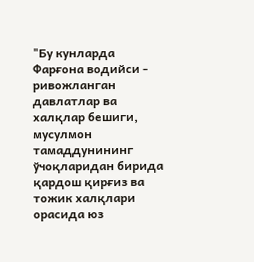"Бу кунларда Фарғона водийси - ривожланган давлатлар ва халқлар бешиги, мусулмон тамаддунининг ўчоқларидан бирида қардош қирғиз ва тожик халқлари орасида юз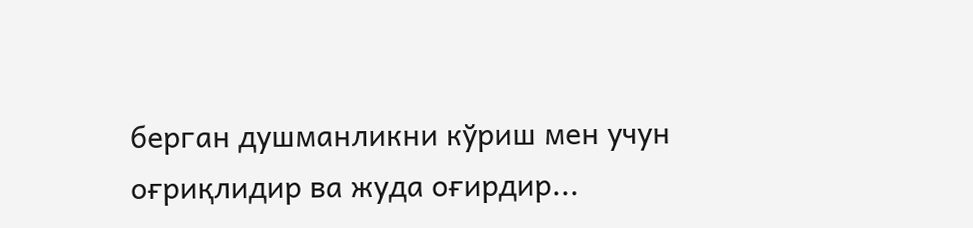берган душманликни кўриш мен учун оғриқлидир ва жуда оғирдир...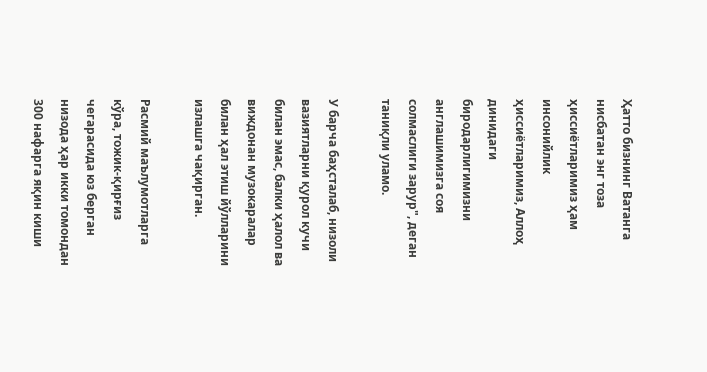Ҳатто бизнинг Ватанга нисбатан энг тоза ҳиссиётларимиз ҳам инсонийлик ҳиссиётларимиз, Аллоҳ динидаги биродарлигимизни англашимизга соя солмаслиги зарур", деган таниқли уламо.

У барча баҳсталаб, низоли вазиятларни қурол кучи билан эмас, балки ҳалол ва виждонан музокаралар билан ҳал этиш йўлларини излашга чақирган.

Расмий маълумотларга кўра, тожик-қирғиз чегарасида юз берган низода ҳар икки томондан 300 нафарга яқин киши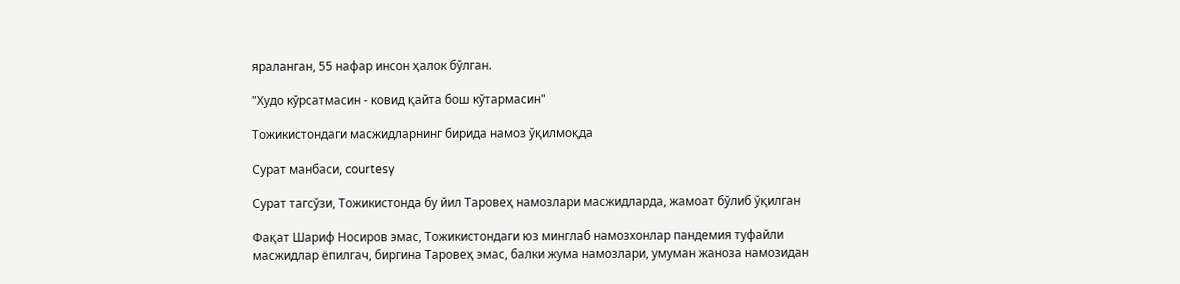яраланган, 55 нафар инсон ҳалок бўлган.

"Худо кўрсатмасин - ковид қайта бош кўтармасин"

Тожикистондаги масжидларнинг бирида намоз ўқилмоқда

Сурат манбаси, courtesy

Сурат тагсўзи, Тожикистонда бу йил Таровеҳ намозлари масжидларда, жамоат бўлиб ўқилган

Фақат Шариф Носиров эмас, Тожикистондаги юз минглаб намозхонлар пандемия туфайли масжидлар ёпилгач, биргина Таровеҳ эмас, балки жума намозлари, умуман жаноза намозидан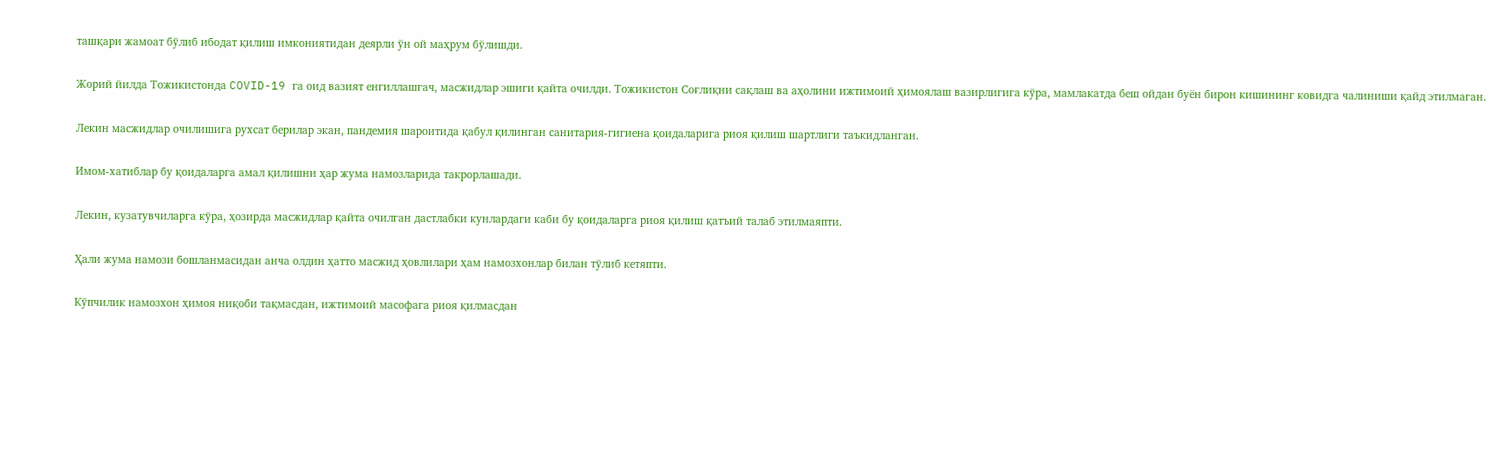ташқари жамоат бўлиб ибодат қилиш имкониятидан деярли ўн ой маҳрум бўлишди.

Жорий йилда Тожикистонда COVID-19 га оид вазият енгиллашгач, масжидлар эшиги қайта очилди. Тожикистон Соғлиқни сақлаш ва аҳолини ижтимоий ҳимоялаш вазирлигига кўра, мамлакатда беш ойдан буён бирон кишининг ковидга чалиниши қайд этилмаган.

Лекин масжидлар очилишига рухсат берилар экан, пандемия шароитида қабул қилинган санитария-гигиена қоидаларига риоя қилиш шартлиги таъкидланган.

Имом-хатиблар бу қоидаларга амал қилишни ҳар жума намозларида такрорлашади.

Лекин, кузатувчиларга кўра, ҳозирда масжидлар қайта очилган дастлабки кунлардаги каби бу қоидаларга риоя қилиш қатъий талаб этилмаяпти.

Ҳали жума намози бошланмасидан анча олдин ҳатто масжид ҳовлилари ҳам намозхонлар билан тўлиб кетяпти.

Кўпчилик намозхон ҳимоя ниқоби тақмасдан, ижтимоий масофага риоя қилмасдан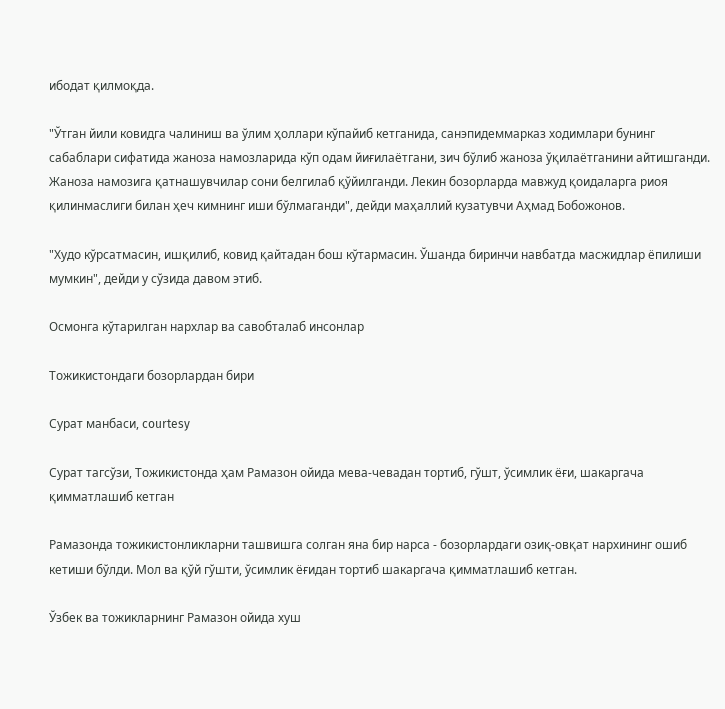ибодат қилмоқда.

"Ўтган йили ковидга чалиниш ва ўлим ҳоллари кўпайиб кетганида, санэпидеммарказ ходимлари бунинг сабаблари сифатида жаноза намозларида кўп одам йиғилаётгани, зич бўлиб жаноза ўқилаётганини айтишганди. Жаноза намозига қатнашувчилар сони белгилаб қўйилганди. Лекин бозорларда мавжуд қоидаларга риоя қилинмаслиги билан ҳеч кимнинг иши бўлмаганди", дейди маҳаллий кузатувчи Аҳмад Бобожонов.

"Худо кўрсатмасин, ишқилиб, ковид қайтадан бош кўтармасин. Ўшанда биринчи навбатда масжидлар ёпилиши мумкин", дейди у сўзида давом этиб.

Осмонга кўтарилган нархлар ва савобталаб инсонлар

Тожикистондаги бозорлардан бири

Сурат манбаси, courtesy

Сурат тагсўзи, Тожикистонда ҳам Рамазон ойида мева-чевадан тортиб, гўшт, ўсимлик ёғи, шакаргача қимматлашиб кетган

Рамазонда тожикистонликларни ташвишга солган яна бир нарса - бозорлардаги озиқ-овқат нархининг ошиб кетиши бўлди. Мол ва қўй гўшти, ўсимлик ёғидан тортиб шакаргача қимматлашиб кетган.

Ўзбек ва тожикларнинг Рамазон ойида хуш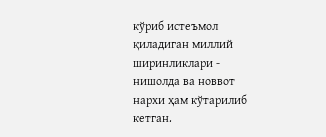кўриб истеъмол қиладиган миллий ширинликлари - нишолда ва новвот нархи ҳам кўтарилиб кетган.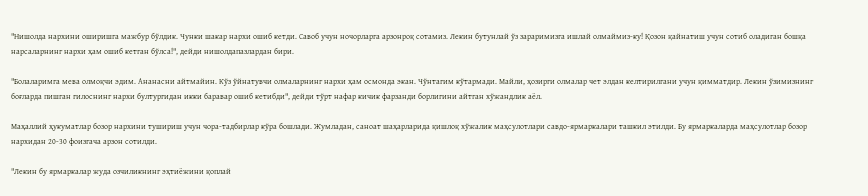"Нишолда нархини оширишга мажбур бўлдик. Чунки шакар нархи ошиб кетди. Савоб учун ночорларга арзонроқ сотамиз. Лекин бутунлай ўз зараримизга ишлай олмаймиз-ку! Қозон қайнатиш учун сотиб оладиган бошқа нарсаларнинг нархи ҳам ошиб кетган бўлса!", дейди нишолдапазлардан бири.

"Болаларимга мева олмоқчи эдим. Ананасни айтмайин. Кўз ўйнатувчи олмаларнинг нархи ҳам осмонда экан. Чўнтагим кўтармади. Майли, ҳозирги олмалар чет элдан келтирилгани учун қимматдир. Лекин ўзимизнинг боғларда пишган гилоснинг нархи бултургидан икки баравар ошиб кетибди", дейди тўрт нафар кичик фарзанди борлигини айтган хўжандлик аёл.

Маҳаллий ҳукуматлар бозор нархини тушириш учун чора-тадбирлар кўра бошлади. Жумладан, саноат шаҳарларида қишлоқ хўжалик маҳсулотлари савдо-ярмаркалари ташкил этилди. Бу ярмаркаларда маҳсулотлар бозор нархидан 20-30 фоизгача арзон сотилди.

"Лекин бу ярмаркалар жуда озчиликнинг эҳтиёжини қоплай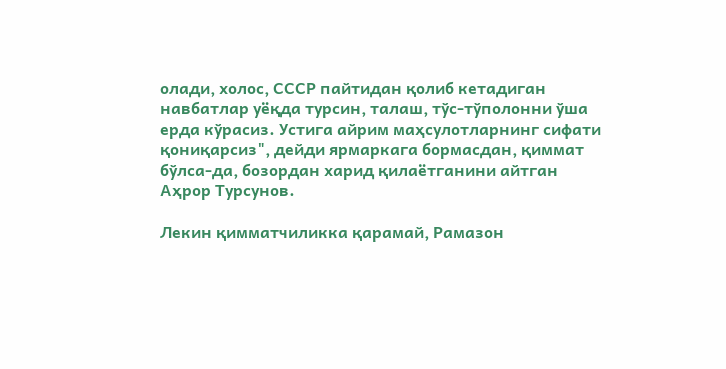олади, холос, СССР пайтидан қолиб кетадиган навбатлар уёқда турсин, талаш, тўс-тўполонни ўша ерда кўрасиз. Устига айрим маҳсулотларнинг сифати қониқарсиз", дейди ярмаркага бормасдан, қиммат бўлса-да, бозордан харид қилаётганини айтган Аҳрор Турсунов.

Лекин қимматчиликка қарамай, Рамазон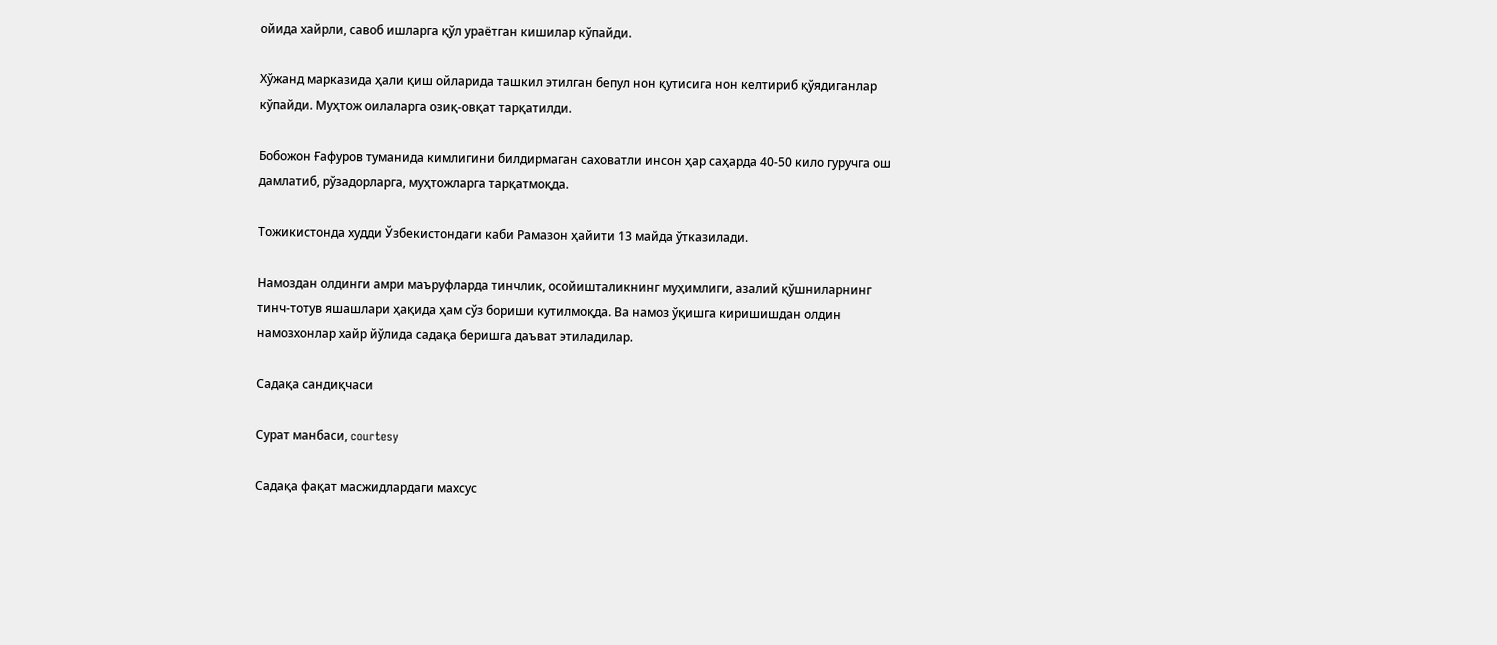ойида хайрли, савоб ишларга қўл ураётган кишилар кўпайди.

Хўжанд марказида ҳали қиш ойларида ташкил этилган бепул нон қутисига нон келтириб қўядиганлар кўпайди. Муҳтож оилаларга озиқ-овқат тарқатилди.

Бобожон Ғафуров туманида кимлигини билдирмаган саховатли инсон ҳар саҳарда 40-50 кило гуручга ош дамлатиб, рўзадорларга, муҳтожларга тарқатмоқда.

Тожикистонда худди Ўзбекистондаги каби Рамазон ҳайити 13 майда ўтказилади.

Намоздан олдинги амри маъруфларда тинчлик, осойишталикнинг муҳимлиги, азалий қўшниларнинг тинч-тотув яшашлари ҳақида ҳам сўз бориши кутилмоқда. Ва намоз ўқишга киришишдан олдин намозхонлар хайр йўлида садақа беришга даъват этиладилар.

Садақа сандиқчаси

Сурат манбаси, courtesy

Садақа фақат масжидлардаги махсус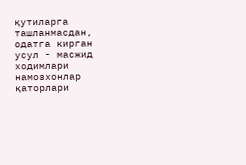қутиларга ташланмасдан, одатга кирган усул - масжид ходимлари намозхонлар қаторлари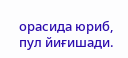орасида юриб, пул йиғишади.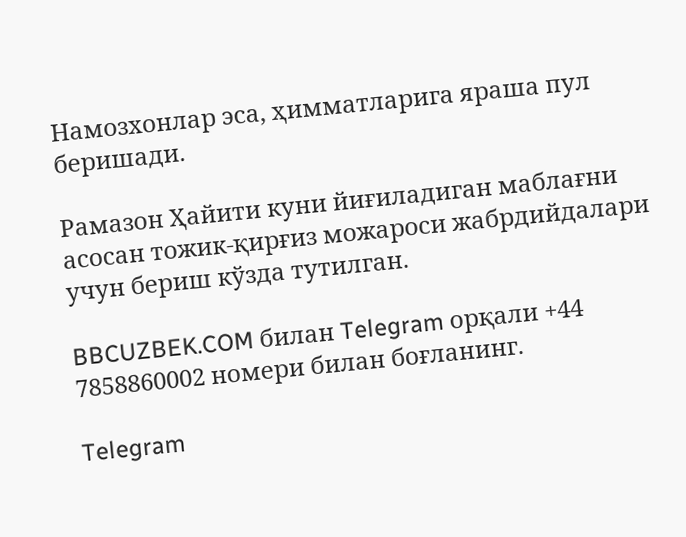Намозхонлар эса, ҳимматларига яраша пул беришади.

Рамазон Ҳайити куни йиғиладиган маблағни асосан тожик-қирғиз можароси жабрдийдалари учун бериш кўзда тутилган.

BBCUZBEK.COM билан Telegram орқали +44 7858860002 номери билан боғланинг.

Telegram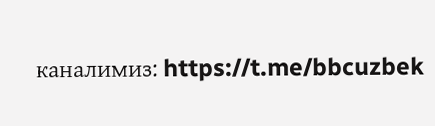каналимиз: https://t.me/bbcuzbek